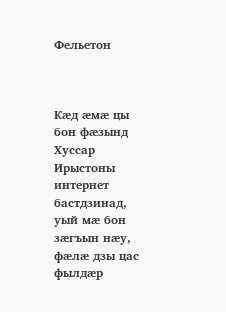Фельетон



Кæд æмæ цы бон фæзынд Хуссар Ирыстоны интернет бастдзинад, уый мæ бон зæгъын нæу, фæлæ дзы цас фылдæр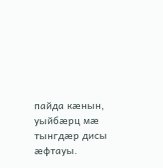пайда кæнын, уыйбæрц мæ тынгдæр дисы æфтауы.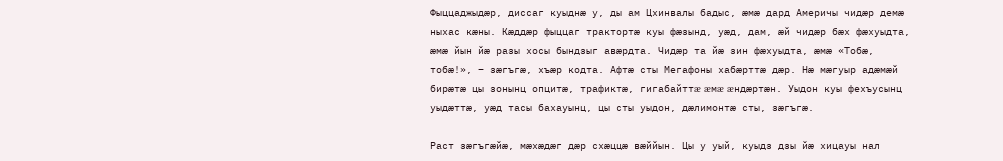Фыццаджыдæр, диссаг куыднæ у, ды ам Цхинвалы бадыс, æмæ дард Америчы чидæр демæ ныхас кæны. Кæддæр фыццаг трактортæ куы фæзынд, уæд, дам, æй чидæр бæх фæхуыдта, æмæ йын йæ разы хосы бындзыг авæрдта. Чидæр та йæ зин фæхуыдта, æмæ «Тобæ, тобæ!», – зæгъгæ, хъæр кодта. Афтæ сты Мегафоны хабæрттæ дæр. Нæ мæгуыр адæмæй бирæтæ цы зонынц опцитæ, трафиктæ, гигабайттæ æмæ æндæртæн. Уыдон куы фехъусынц уыдæттæ, уæд тасы бахауынц, цы сты уыдон, дæлимонтæ сты, зæгъгæ.

Раст зæгъгæйæ, мæхæдæг дæр схæццæ вæййын. Цы у уый, куыдз дзы йæ хицауы нал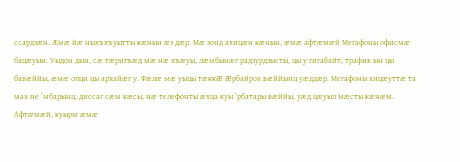ссардзæн. Æмæ йæ ныхъхъуытты кæнын æз дæр. Мæ зонд ахицæн кæнын, æмæ афтæмæй Мегафоны офисмæ бацæуын. Уыдон дын, сæ тæригъæд мæ нæ хъæуы, лæмбынæг радзурдзысты, цы у гигабайт, трафик ын цы бавæййы, æмæ опци цы архайæг у. Фæлæ мæ уыцы тæккæ æрбайрох вæййынц уæддæр. Мегафоны хицæуттæ та мах не ‘мбарынц, диссаг сæм кæсы, нæ телефонты æхца куы ‘рбатары вæййы, уæд цæуыл мæсты кæнæм. Афтæмæй, куырм æмæ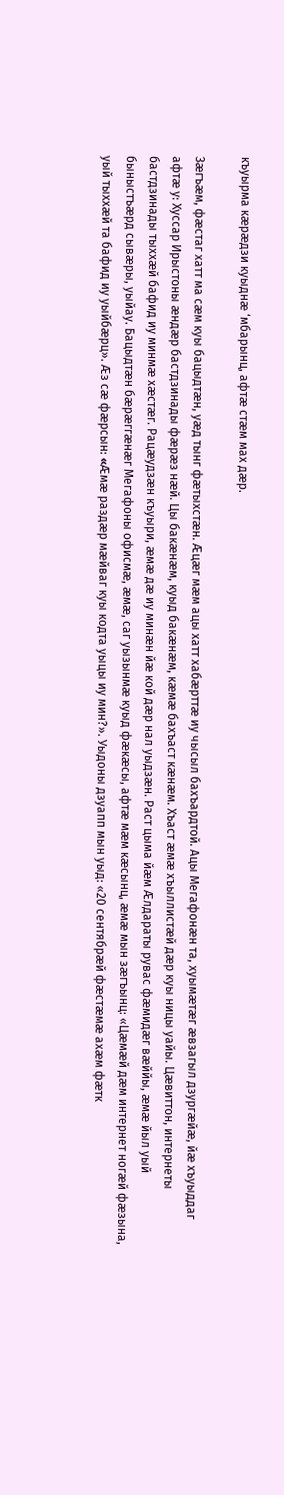къуырма кæрæдзи куыднæ ‘мбарынц, афтæ стæм мах дæр.

Зæгъæм, фæстаг хатт ма сæм куы бацыдтæн, уæд тынг фæтыхстæн. Æцæг мæм ацы хатт хабæрттæ иу чысыл бахъардтой. Ацы Мегафонæн та, хуымæтæг æвзагыл дзургæйæ, йæ хъуыддаг афтæ у: Хуссар Ирыстоны æндæр бастдзинады фæрæз нæй. Цы бакæнæм, куыд бакæнæм, кæмæ бахъаст кæнæм. Хъаст æмæ хъыллистæй дæр куы ницы уайы. Цæвиттон, интернеты бастдзинады тыххæй бафид иу минмæ хæстæг. Рацæудзæн къуыри, æмæ дæ иу минæн йæ кой дæр нал уыдзæн. Раст цыма йæм Æлдараты рувас фæмидæг вæййы, æмæ йыл уый быныстъæрд сывæры, уыйау. Бацыдтæн бæрæггæнæг Мегафоны офисмæ, æмæ, саг уызынмæ куыд фæкæсы, афтæ мæм кæсынц, æмæ мын зæгъынц: «Цæмæй дæм интернет ногæй фæзына, уый тыххæй та бафид иу уыйбæрц». Æз сæ фæрсын: «Æмæ раздæр мæйваг куы кодта уыцы иу мин?». Уыдоны дзуапп мын уыд: «20 сентябрæй фæстæмæ ахæм фæтк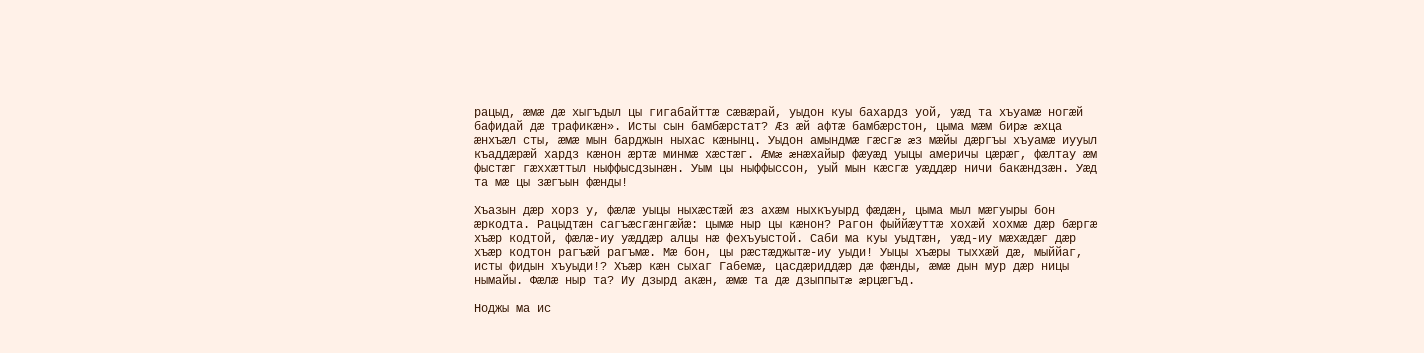рацыд, æмæ дæ хыгъдыл цы гигабайттæ сæвæрай, уыдон куы бахардз уой, уæд та хъуамæ ногæй бафидай дæ трафикæн». Исты сын бамбæрстат? Æз æй афтæ бамбæрстон, цыма мæм бирæ æхца æнхъæл сты, æмæ мын барджын ныхас кæнынц. Уыдон амындмæ гæсгæ æз мæйы дæргъы хъуамæ иууыл къаддæрæй хардз кæнон æртæ минмæ хæстæг. Æмæ æнæхайыр фæуæд уыцы америчы цæрæг, фæлтау æм фыстæг гæххæттыл ныффысдзынæн. Уым цы ныффыссон, уый мын кæсгæ уæддæр ничи бакæндзæн. Уæд та мæ цы зæгъын фæнды!

Хъазын дæр хорз у, фæлæ уыцы ныхæстæй æз ахæм ныхкъуырд фæдæн, цыма мыл мæгуыры бон æркодта. Рацыдтæн сагъæсгæнгæйæ: цымæ ныр цы кæнон? Рагон фыййæуттæ хохæй хохмæ дæр бæргæ хъæр кодтой, фæлæ-иу уæддæр алцы нæ фехъуыстой. Саби ма куы уыдтæн, уæд-иу мæхæдæг дæр хъæр кодтон рагъæй рагъмæ. Мæ бон, цы рæстæджытæ-иу уыди! Уыцы хъæры тыххæй дæ, мыййаг, исты фидын хъуыди!? Хъæр кæн сыхаг Габемæ, цасдæриддæр дæ фæнды, æмæ дын мур дæр ницы нымайы. Фæлæ ныр та? Иу дзырд акæн, æмæ та дæ дзыппытæ æрцæгъд.

Ноджы ма ис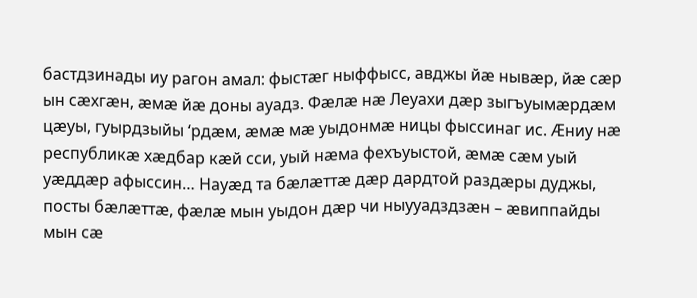бастдзинады иу рагон амал: фыстæг ныффысс, авджы йæ нывæр, йæ сæр ын сæхгæн, æмæ йæ доны ауадз. Фæлæ нæ Леуахи дæр зыгъуымæрдæм цæуы, гуырдзыйы ‘рдæм, æмæ мæ уыдонмæ ницы фыссинаг ис. Æниу нæ республикæ хæдбар кæй сси, уый нæма фехъуыстой, æмæ сæм уый уæддæр афыссин… Науæд та бæлæттæ дæр дардтой раздæры дуджы, посты бæлæттæ, фæлæ мын уыдон дæр чи ныууадздзæн – æвиппайды мын сæ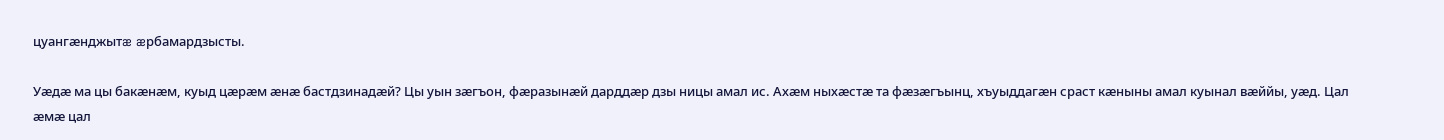цуангæнджытæ æрбамардзысты.

Уæдæ ма цы бакæнæм, куыд цæрæм æнæ бастдзинадæй? Цы уын зæгъон, фæразынæй дарддæр дзы ницы амал ис. Ахæм ныхæстæ та фæзæгъынц, хъуыддагæн сраст кæныны амал куынал вæййы, уæд. Цал æмæ цал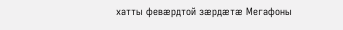хатты февæрдтой зæрдæтæ Мегафоны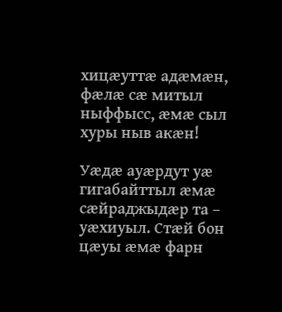хицæуттæ адæмæн, фæлæ сæ митыл ныффысс, æмæ сыл хуры ныв акæн!

Уæдæ ауæрдут уæ гигабайттыл æмæ сæйраджыдæр та – уæхиуыл. Стæй бон цæуы æмæ фарн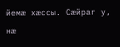йемæ хæссы. Сæйраг у, нæ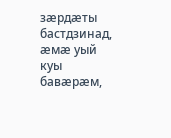зæрдæты бастдзинад, æмæ уый куы бавæрæм,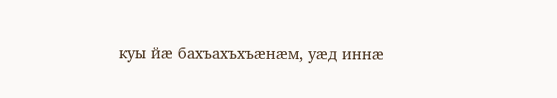куы йæ бахъахъхъæнæм, уæд иннæ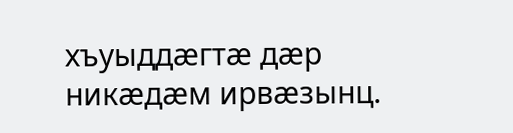хъуыддæгтæ дæр никæдæм ирвæзынц.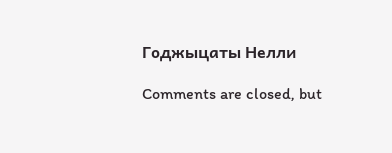Годжыцаты Нелли

Comments are closed, but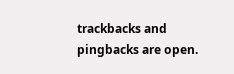trackbacks and pingbacks are open.